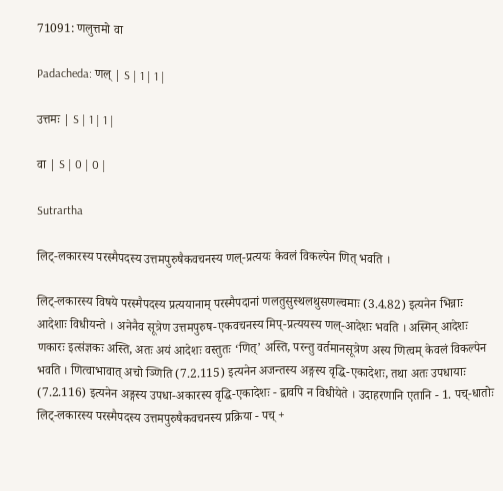71091: णलुत्तमो वा

Padacheda: णल् | S | 1 | 1 |

उत्तमः | S | 1 | 1 |

वा | S | 0 | 0 |

Sutrartha

लिट्-लकारस्य परस्मैपदस्य उत्तमपुरुषैकवचनस्य णल्-प्रत्ययः केवलं विकल्पेन णित् भवति ।

लिट्-लकारस्य विषये परस्मैपदस्य प्रत्ययानाम् परस्मैपदानां णलतुसुस्थलथुसणल्वमाः (3.4.82) इत्यनेन भिन्नाः आदेशाः विधीयन्ते । अनेनैव सूत्रेण उत्तमपुरुष-एकवचनस्य मिप्-प्रत्ययस्य णल्-आदेशः भवति । अस्मिन् आदेशः णकारः इत्संज्ञकः अस्ति, अतः अयं आदेशः वस्तुतः ‘णित्’ अस्ति, परन्तु वर्तमानसूत्रेण अस्य णित्वम् केवलं विकल्पेन भवति । णित्वाभावात् अचो ञ्णिति (7.2.115) इत्यनेन अजन्तस्य अङ्गस्य वृद्धि-एकादेशः, तथा अतः उपधायाः (7.2.116) इत्यनेन अङ्गस्य उपधा-अकारस्य वृद्धि-एकादेशः - द्वावपि न विधीयेते । उदाहरणानि एतानि - 1. पच्-धातोः लिट्-लकारस्य परस्मैपदस्य उत्तमपुरुषैकवचनस्य प्रक्रिया - पच् +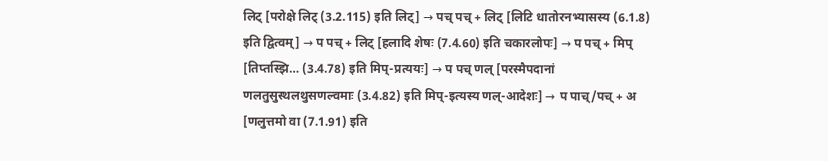लिट् [परोक्षे लिट् (3.2.115) इति लिट्] → पच् पच् + लिट् [लिटि धातोरनभ्यासस्य (6.1.8) इति द्वित्वम्] → प पच् + लिट् [हलादि शेषः (7.4.60) इति चकारलोपः] → प पच् + मिप् [तिप्तस्झि… (3.4.78) इति मिप्-प्रत्ययः] → प पच् णल् [परस्मैपदानां णलतुसुस्थलथुसणल्वमाः (3.4.82) इति मिप्-इत्यस्य णल्-आदेशः] → प पाच्/पच् + अ [णलुत्तमो वा (7.1.91) इति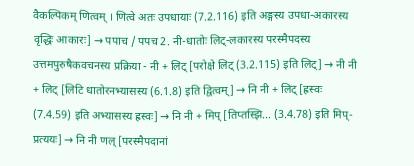वैकल्पिकम् णित्वम् । णित्वे अतः उपधायाः (7.2.116) इति अङ्गस्य उपधा-अकारस्य वृद्धिः आकारः] → पपाच / पपच 2. नी-धातोः लिट्-लकारस्य परस्मैपदस्य उत्तमपुरुषैकवचनस्य प्रक्रिया - नी + लिट् [परोक्षे लिट् (3.2.115) इति लिट्] → नी नी + लिट् [लिटि धातोरनभ्यासस्य (6.1.8) इति द्वित्वम्] → नि नी + लिट् [ह्रस्वः (7.4.59) इति अभ्यासस्य ह्रस्वः] → नि नी + मिप् [तिप्तस्झि… (3.4.78) इति मिप्-प्रत्ययः] → नि नी णल् [परस्मैपदानां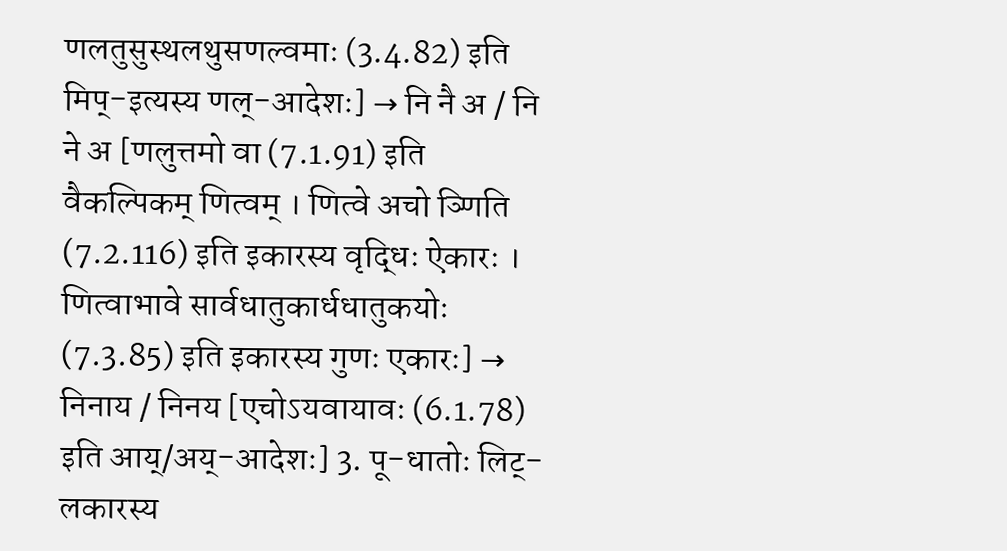णलतुसुस्थलथुसणल्वमाः (3.4.82) इति मिप्-इत्यस्य णल्-आदेशः] → नि नै अ / नि ने अ [णलुत्तमो वा (7.1.91) इति वैकल्पिकम् णित्वम् । णित्वे अचो ञ्णिति (7.2.116) इति इकारस्य वृद्धिः ऐकारः । णित्वाभावे सार्वधातुकार्धधातुकयोः (7.3.85) इति इकारस्य गुणः एकारः] → निनाय / निनय [एचोऽयवायावः (6.1.78) इति आय्/अय्-आदेशः] 3. पू-धातोः लिट्-लकारस्य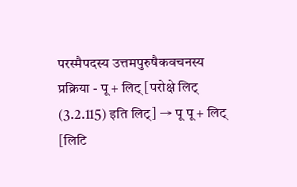परस्मैपदस्य उत्तमपुरुषैकवचनस्य प्रक्रिया - पू + लिट् [परोक्षे लिट् (3.2.115) इति लिट्] → पू पू + लिट् [लिटि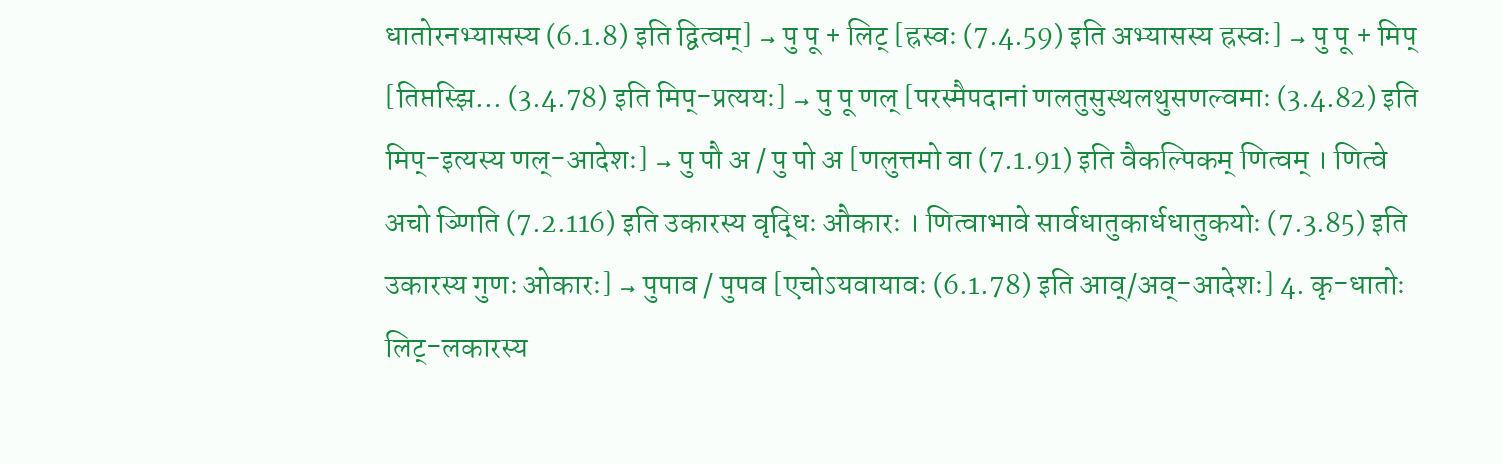धातोरनभ्यासस्य (6.1.8) इति द्वित्वम्] → पु पू + लिट् [ह्रस्वः (7.4.59) इति अभ्यासस्य ह्रस्वः] → पु पू + मिप् [तिप्तस्झि… (3.4.78) इति मिप्-प्रत्ययः] → पु पू णल् [परस्मैपदानां णलतुसुस्थलथुसणल्वमाः (3.4.82) इति मिप्-इत्यस्य णल्-आदेशः] → पु पौ अ / पु पो अ [णलुत्तमो वा (7.1.91) इति वैकल्पिकम् णित्वम् । णित्वे अचो ञ्णिति (7.2.116) इति उकारस्य वृद्धिः औकारः । णित्वाभावे सार्वधातुकार्धधातुकयोः (7.3.85) इति उकारस्य गुणः ओकारः] → पुपाव / पुपव [एचोऽयवायावः (6.1.78) इति आव्/अव्-आदेशः] 4. कृ-धातोः लिट्-लकारस्य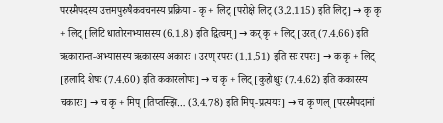परस्मैपदस्य उत्तमपुरुषैकवचनस्य प्रक्रिया - कृ + लिट् [परोक्षे लिट् (3.2.115) इति लिट्] → कृ कृ + लिट् [लिटि धातोरनभ्यासस्य (6.1.8) इति द्वित्वम्] → कर् कृ + लिट् [उरत् (7.4.66) इति ऋकारान्त-अभ्यासस्य ऋकारस्य अकारः । उरण् रपरः (1.1.51) इति सः रपरः] → क कृ + लिट् [हलादि शेषः (7.4.60) इति ककारलोपः] → च कृ + लिट् [कुहोश्चुः (7.4.62) इति ककारस्य चकारः] → च कृ + मिप् [तिप्तस्झि… (3.4.78) इति मिप्-प्रत्ययः] → च कृ णल् [परस्मैपदानां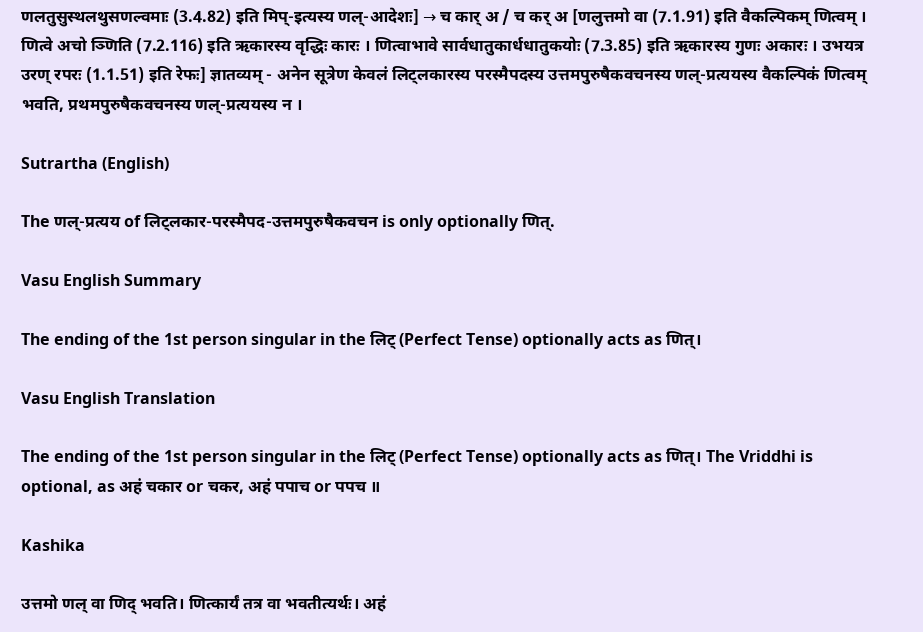णलतुसुस्थलथुसणल्वमाः (3.4.82) इति मिप्-इत्यस्य णल्-आदेशः] → च कार् अ / च कर् अ [णलुत्तमो वा (7.1.91) इति वैकल्पिकम् णित्वम् । णित्वे अचो ञ्णिति (7.2.116) इति ऋकारस्य वृद्धिः कारः । णित्वाभावे सार्वधातुकार्धधातुकयोः (7.3.85) इति ऋकारस्य गुणः अकारः । उभयत्र उरण् रपरः (1.1.51) इति रेफः] ज्ञातव्यम् - अनेन सूत्रेण केवलं लिट्लकारस्य परस्मैपदस्य उत्तमपुरुषैकवचनस्य णल्-प्रत्ययस्य वैकल्पिकं णित्वम् भवति, प्रथमपुरुषैकवचनस्य णल्-प्रत्ययस्य न ।

Sutrartha (English)

The णल्-प्रत्यय of लिट्लकार-परस्मैपद-उत्तमपुरुषैकवचन is only optionally णित्.

Vasu English Summary

The ending of the 1st person singular in the लिट् (Perfect Tense) optionally acts as णित्।

Vasu English Translation

The ending of the 1st person singular in the लिट् (Perfect Tense) optionally acts as णित्। The Vriddhi is optional, as अहं चकार or चकर, अहं पपाच or पपच ॥

Kashika

उत्तमो णल् वा णिद् भवति। णित्कार्यं तत्र वा भवतीत्यर्थः। अहं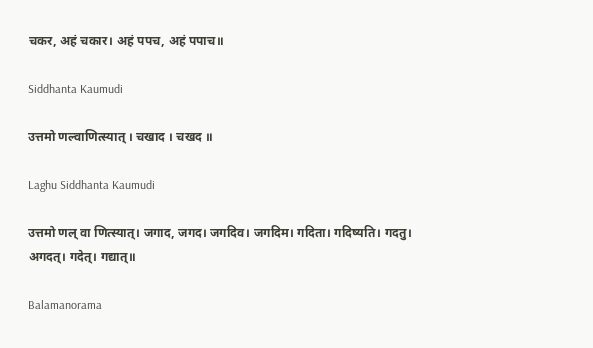चकर, अहं चकार। अहं पपच, अहं पपाच॥

Siddhanta Kaumudi

उत्तमो णल्वाणित्स्यात् । चखाद । चखद ॥

Laghu Siddhanta Kaumudi

उत्तमो णल् वा णित्स्यात्। जगाद, जगद। जगदिव। जगदिम। गदिता। गदिष्यति। गदतु। अगदत्। गदेत्। गद्यात्॥

Balamanorama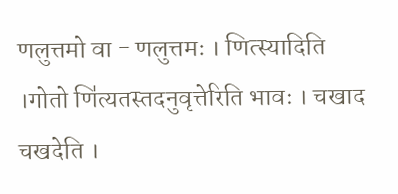णलुत्तमो वा - णलुत्तमः । णित्स्यादिति ।गोतो णि॑त्यतस्तदनुवृत्तेरिति भावः । चखाद चखदेति ।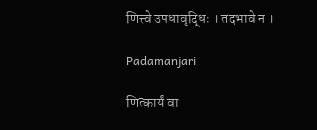णित्त्वे उपधावृद्धिः । तदभावे न ।

Padamanjari

णित्कार्यं वा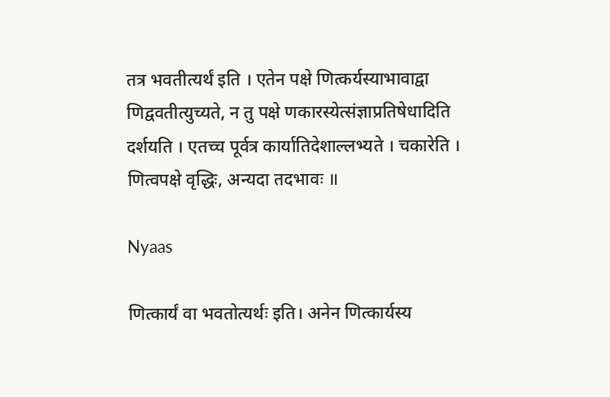तत्र भवतीत्यर्थं इति । एतेन पक्षे णित्कर्यस्याभावाद्वा णिद्ववतीत्युच्यते, न तु पक्षे णकारस्येत्संज्ञाप्रतिषेधादिति दर्शयति । एतच्च पूर्वत्र कार्यातिदेशाल्लभ्यते । चकारेति । णित्वपक्षे वृद्धिः, अन्यदा तदभावः ॥

Nyaas

णित्कार्यं वा भवतोत्यर्थः इति। अनेन णित्कार्यस्य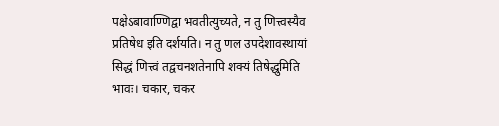पक्षेऽबावाण्णिद्वा भवतीत्युच्यते, न तु णित्त्वस्यैव प्रतिषेध इति दर्शयति। न तु णल उपदेशावस्थायां सिद्धं णित्त्वं तद्वचनशतेनापि शक्यं तिषेद्धुमिति भावः। चकार, चकर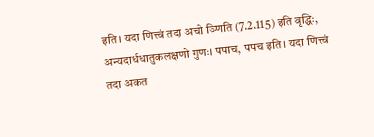इति। यदा णित्त्वं तदा अचो ञ्णिति (7.2.115) इति वृद्धिः, अन्यदार्धधातुकलक्षणो गुणः। पपाच, पपच इति। यदा णित्त्वं तदा अकत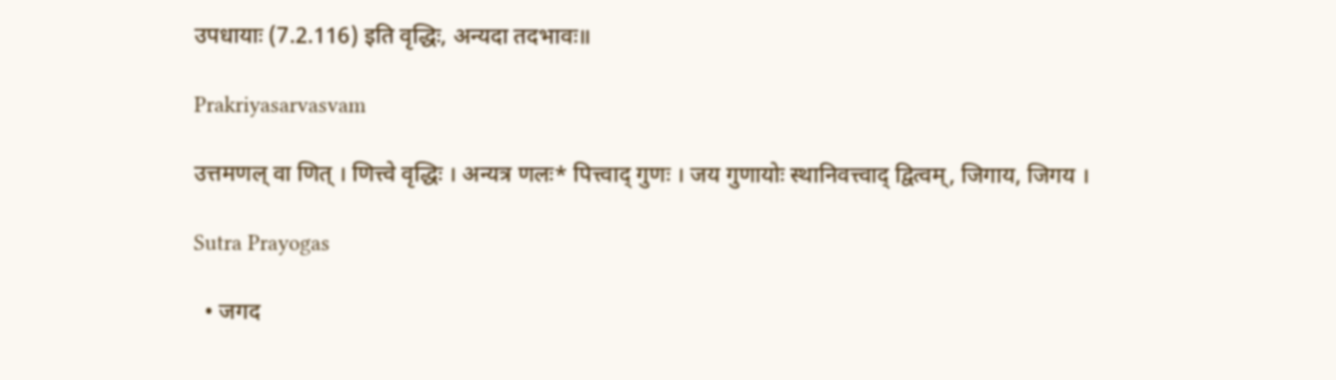उपधायाः (7.2.116) इति वृद्धिः, अन्यदा तदभावः॥

Prakriyasarvasvam

उत्तमणल् वा णित् । णित्त्वे वृद्धिः । अन्यत्र णलः* पित्त्वाद् गुणः । जय गुणायोः स्थानिवत्त्वाद् द्वित्वम्, जिगाय, जिगय ।

Sutra Prayogas

  • जगद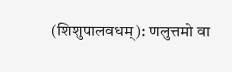(शिशुपालवधम्): णलुत्तमो वा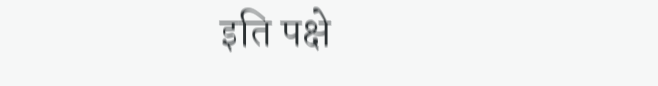इति पक्षे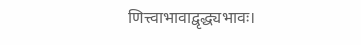णित्त्वाभावाद्वृद्ध्यभावः।